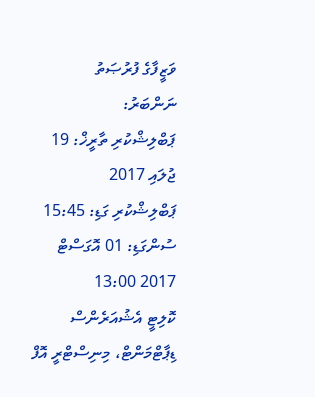ވަޒީފާގެ ފުރުޞަތު
ނަންބަރު:
ޕަބްލިޝްކުރި ތާރީޚް: 19 ޖުލައި 2017
ޕަބްލިޝްކުރި ގަޑި: 15:45
ސުންގަޑި: 01 އޮގަސްޓް 2017 13:00
ކޮލިޓީ އެޝުއަރެންސް ޑިޕާޓްމަންޓް، މިނިސްޓްރީ އޮފް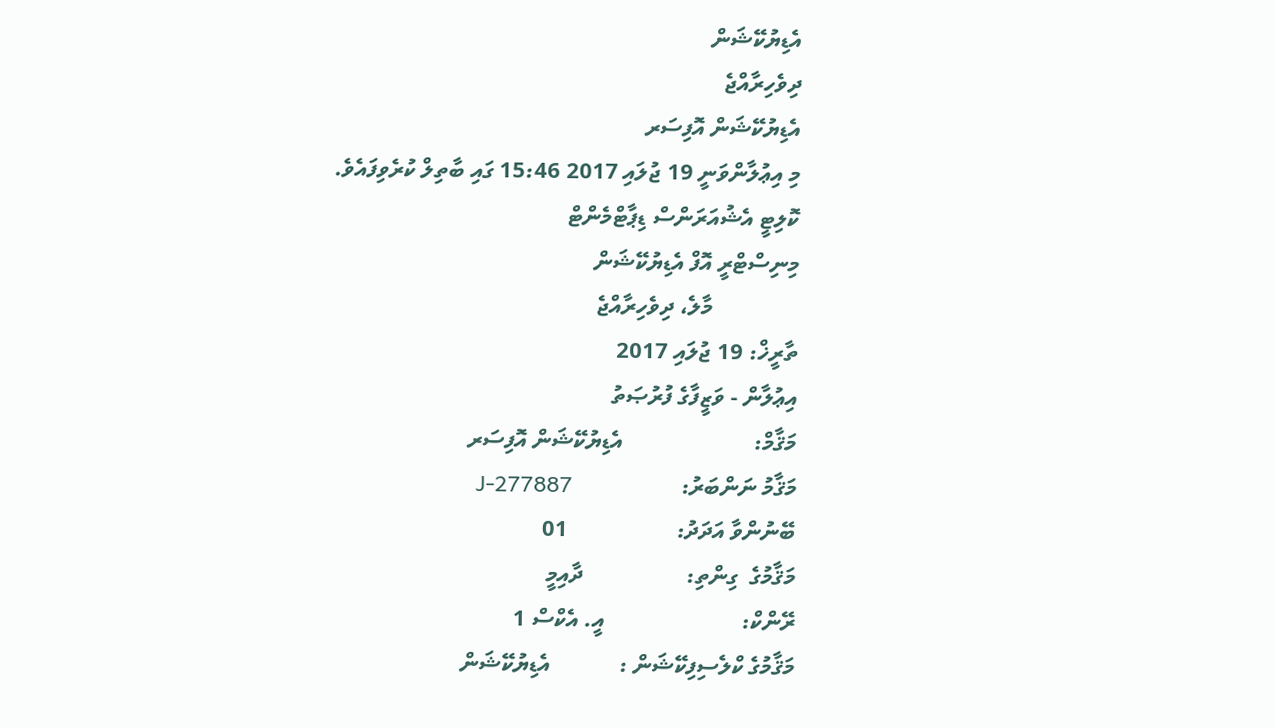އެޑިޔުކޭޝަން
ދިވެހިރާއްޖެ
އެޑިޔުކޭޝަން އޮފިސަރ
މި އިޢުލާންވަނީ 19 ޖުލައި 2017 15:46 ގައި ބާތިލް ކުރެވިފައެވެ.
ކޮލިޓީ އެޝުއަރަންސް ޑިޕާޓްމެންޓް
މިނިސްޓްރީ އޮފް އެޑިޔުކޭޝަން
               މާލެ، ދިވެހިރާއްޖެ
ތާރީޚް: 19 ޖުލައި 2017
އިޢުލާން - ވަޒީފާގެ ފުރުޞަތު
މަޤާމް:                       އެޑިޔުކޭޝަން އޮފިސަރ
މަޤާމު ނަންބަރު:                   J-277887
ބޭނުންވާ އަދަދު:                   01
މަޤާމުގެ  ގިންތި:                  ދާއިމީ
ރޭންކް:                        އީ. އެކްސް 1
މަޤާމުގެ ކްލެސިފިކޭޝަން :            އެޑިޔުކޭޝަން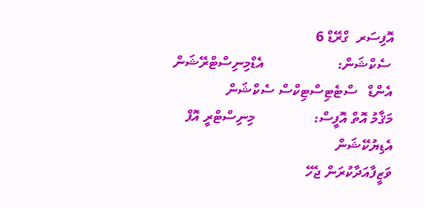އޮފިސަރ  ގްރޭޑް 6
 ސެކްޝަން:                    އެޑްމިނިސްޓްރޭޝަން އެންޑް   ސްޓެޓިސްޓިކްސް ސެކްޝަން
މަޤާމު އޮތް އޮފީސް:                މިނިސްޓްރީ އޮފް އެޑިޔުކޭޝަން
ވަޒީފާއަދާކުރަން ޖެހޭ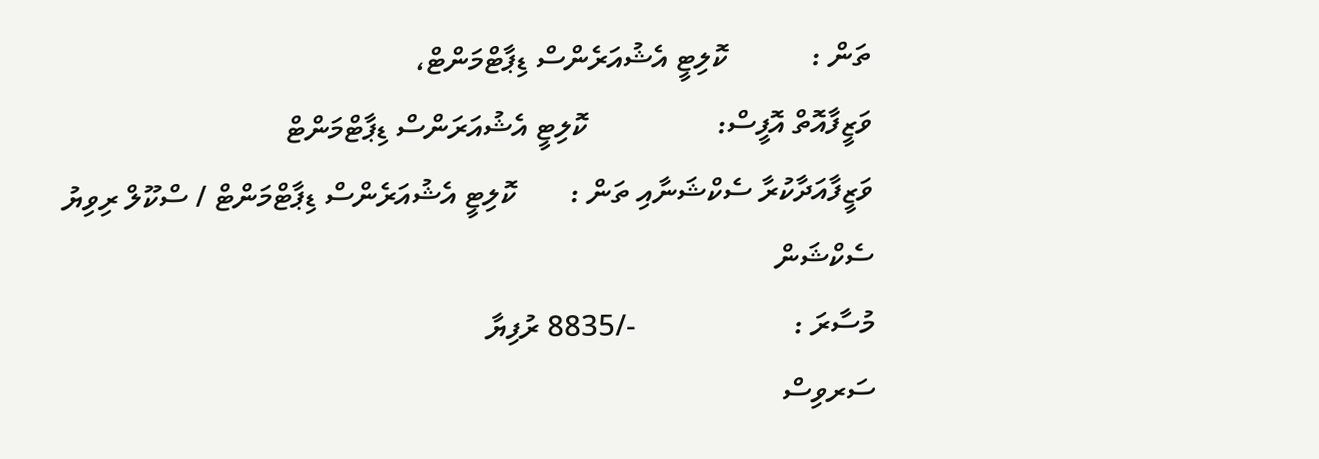ތަން :           ކޮލިޓީ އެޝުއަރެންސް ޑިޕާޓްމަންޓް،
ވަޒީފާއޮތް އޮފީސް:                 ކޮލިޓީ އެޝުއަރަންސް ޑިޕާޓްމަންޓް
ވަޒީފާއަދާކުރާ ސެކްޝަނާއި ތަން :       ކޮލިޓީ އެޝުއަރެންސް ޑިޕާޓްމަންޓް / ސްކޫލް ރިވިޔު ސެކްޝަން
މުސާރަ :                     -/8835 ރުފިޔާ
ސަރވިސް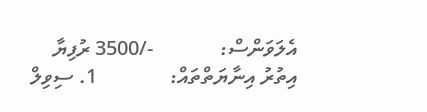އެލަވަންސް:             -/3500 ރުފިޔާ
އިތުރު އިނާޔަތްތައް:              1. ސިވިލް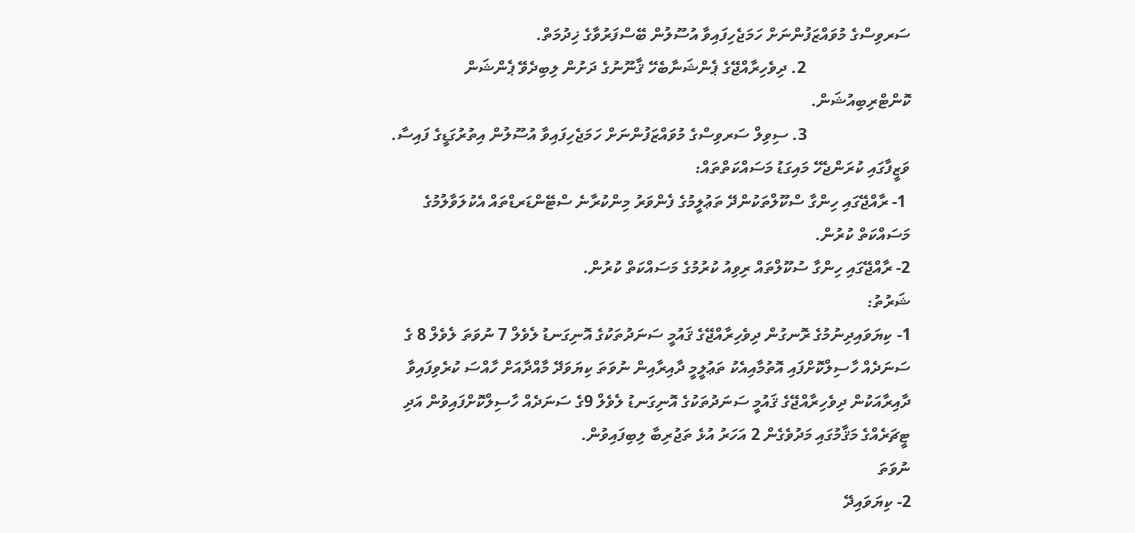ސަރވިސްގެ މުވައްޒަފުންނަށް ހަމަޖެހިފައިވާ އުސޫލުން ބޭސްފަރުވާގެ ޚިދުމަތް.
                         2. ދިވެހިރާއްޖޭގެ ޕެންޝަނާބެހޭ ޤާނޫނުގެ ދަށުން ލިބިދެވޭ ޕެންޝަން ކޮންޓްރިބިއުޝަން.
                         3. ސިވިލް ސަރވިސްގެ މުވައްޒަފުންނަށް ހަމަޖެހިފައިވާ އުސޫލުން އިތުރުގަޑީގެ ފައިސާ.
ވަޒީފާގައި ކުރަންޖެހޭ މައިގަޑު މަސައްކަތްތައް:
 1- ރާއްޖޭގައި ހިންގާ ސްކޫލްތަކުންދޭ ތަޢުލީމުގެ ފެންވަރު މިންކުރާނެ ސްޓޭންޑަރޑްތައް އެކުލަވާލުމުގެ މަސައްކަތް ކުރުން.
2- ރާއްޖޭގައި ހިންގާ ސުކޫލްތައް ރިވިއު ކުރުމުގެ މަސައްކަތް ކުރުން.
ޝަރުތު:
1- ކިޔަވައިދިނުމުގެ ރޮނގުން ދިވެހިރާއްޖޭގެ ޤައުމީ ސަނަދުތަކުގެ އޮނިގަނޑު ލެވެލް 7 ނުވަތަ ލެވެލް 8 ގެ ސަނަދެއް ހާސިލްކޮށްފައި އޮތުމާއިއެކު ތަޢުލީމީ ދާއިރާއިން ނުވަތަ ކިޔަވަދޭ މާއްދާއަށް ހާއްސަ ކުރެވިފައިވާ ދާއިރާއަކުން ދިވެހިރާއްޖޭގެ ޤައުމީ ސަނަދުތަކުގެ އޮނިގަނޑު ލެވެލް 9ގެ ސަނަދެއް ހާސިލްކޮށްފައިވުން އަދި ޓީޗަރެއްގެ މަޤާމުގައި މަދުވެގެން 2 އަހަރު އުޅެ ތަޖުރިބާ ލިބިފައިވުން.
ނުވަތަ
2- ކިޔަވައިދޭ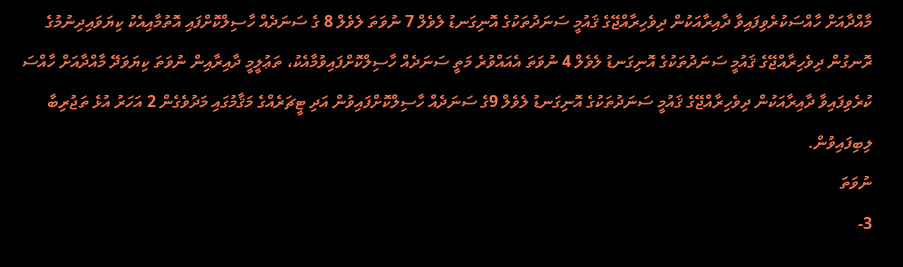މާއްދާއަށް ހާއްސަކުރެވިފައިވާ ދާއިރާއަކުން ދިވެހިރާއްޖޭގެ ޤައުމީ ސަނަދުތަކުގެ އޮނިގަނޑު ލެވެލް 7 ނުވަތަ ލެވެލް 8 ގެ ސަނަދެއް ހާސިލްކޮށްފައި އޮތުމާއިއެކު ކިޔަވައިދިނުމުގެ ރޮނގުން ދިވެހިރާއްޖޭގެ ޤައުމީ ސަނަދުތަކުގެ އޮނިގަނޑު ލެވެލް 4 ނުވަތަ އެއައްވުރެ މަތީ ސަނަދެއް ހާސިލްކޮށްފައިވުމާއެކު، ތަޢުލީމީ ދާއިރާއިން ނުވަތަ ކިޔަވަދޭ މާއްދާއަށް ހާއްސަ ކުރެވިފައިވާ ދާއިރާއަކުން ދިވެހިރާއްޖޭގެ ޤައުމީ ސަނަދުތަކުގެ އޮނިގަނޑު ލެވެލް 9ގެ ސަނަދެއް ހާސިލްކޮށްފައިވުން އަދި ޓީޗަރެއްގެ މަޤާމުގައި މަދުވެގެން 2 އަހަރު އުޅެ ތަޖުރިބާ ލިބިފައިވުން.
ނުވަތަ
3-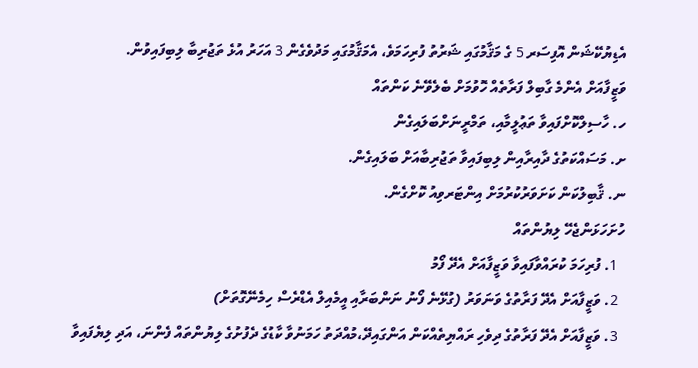އެޑިޔުކޭޝަން އޮފިސަރ 5 ގެ މަޤާމުގައި ޝަރުތު ފުރިހަމަވެ، އެމަޤާމުގައި މަދުވެގެން 3 އަހަރު އުޅެ ތަޖުރިބާ ލިބިފައިވުން.
ވަޒީފާއަށް އެންމެ ގާބިލް ފަރާތެއް ހޮވުމަށް ބެލެވޭނެ ކަންތައް
ހ. ހާސިލްކޮށްފައިވާ ތަޢުލީމާއި، ތަމްރީނަށްބަލައިގެން
ށ. މަސައްކަތުގެ ދާއިރާއިން ލިބިފައިވާ ތަޖުރިބާއަށް ބަލައިގެން.
ނ. ޤާބިލުކަން ކަށަވަރުކުރުމަށް އިންޓަރވިއު ކޮށްގެން.
ހުށަހަޅަންޖެހޭ ލިޔުންތައް
  1. ފުރިހަމަ ކުރައްވާފައިވާ ވަޒީފާއަށް އެދޭ ފޯމު
  2. ވަޒީފާއަށް އެދޭ ފަރާތުގެ ވަނަވަރު (ގުޅޭނެ ފޯނު ނަންބަރާއި އީމެއިލް އެޑްރެސް ހިމެނޭގޮތަށް)
  3. ވަޒީފާއަށް އެދޭ ފަރާތުގެ ދިވެހި ރައްޔިތެއްކަން އަންގައިދޭ،މުއްދަތު ހަމަނުވާ ކާޑުގެ ދެފުށުގެ ލިޔުންތައް ފެންނަ، އަދި ލިޔެފައިވާ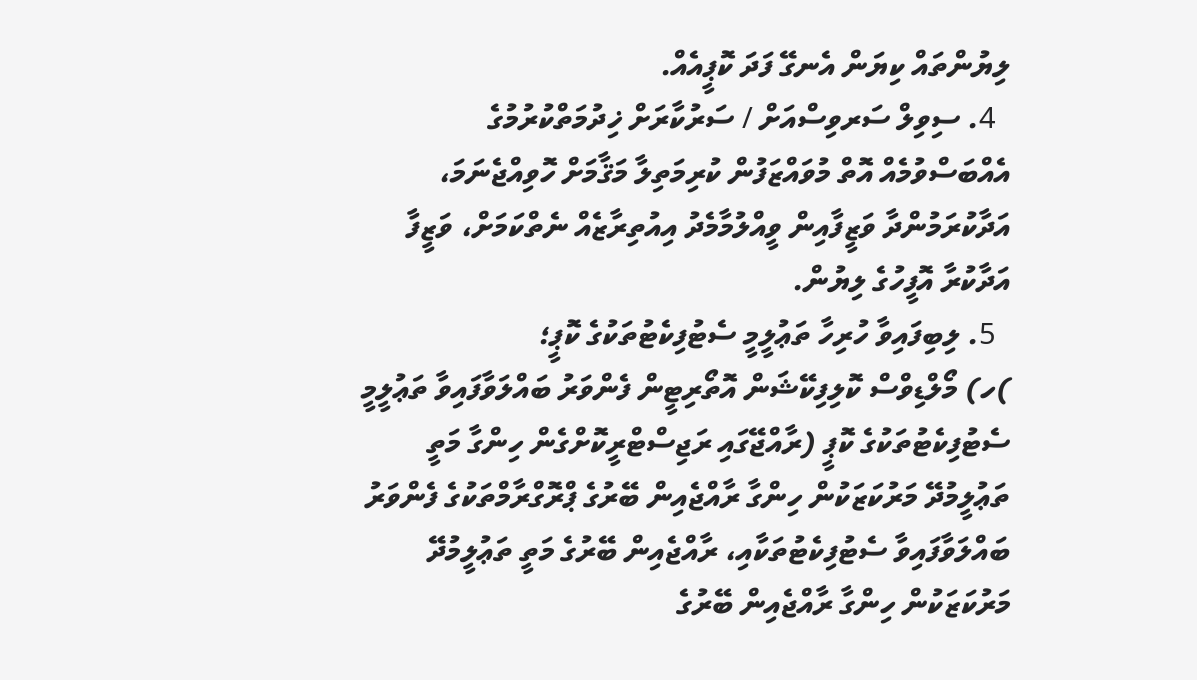ލިޔުންތައް ކިޔަން އެނގޭ ފަދަ ކޮޕީއެއް.
  4. ސިވިލް ސަރވިސްއަށް / ސަރުކާރަށް ޚިދުމަތްކުރުމުގެ އެއްބަސްވުމެއް އޮތް މުވައްޒަފުން ކުރިމަތިލާ މަޤާމަށް ހޮވިއްޖެނަމަ، އަދާކުރަމުންދާ ވަޒީފާއިން ވީއްލުމާމެދު އިއުތިރާޒެއް ނެތްކަމަށް، ވަޒީފާ އަދާކުރާ އޮފީހުގެ ލިޔުން.
  5. ލިބިފައިވާ ހުރިހާ ތަޢުލީމީ ސެޓުފިކެޓުތަކުގެ ކޮޕީ؛
)ހ) މޯލްޑިވްސް ކޮލިފިކޭޝަން އޮތޯރިޓީން ފެންވަރު ބައްލަވާފައިވާ ތަޢުލީމީ ސެޓުފިކެޓުތަކުގެ ކޮޕީ (ރާއްޖޭގައި ރަޖިސްޓްރީކޮށްގެން ހިންގާ މަތީ ތަޢުލީމުދޭ މަރުކަޒަކުން ހިންގާ ރާއްޖެއިން ބޭރުގެ ޕްރޮގްރާމްތަކުގެ ފެންވަރު ބައްލަވާފައިވާ ސެޓުފިކެޓުތަކާއި، ރާއްޖެއިން ބޭރުގެ މަތީ ތަޢުލީމުދޭ މަރުކަޒަކުން ހިންގާ ރާއްޖެއިން ބޭރުގެ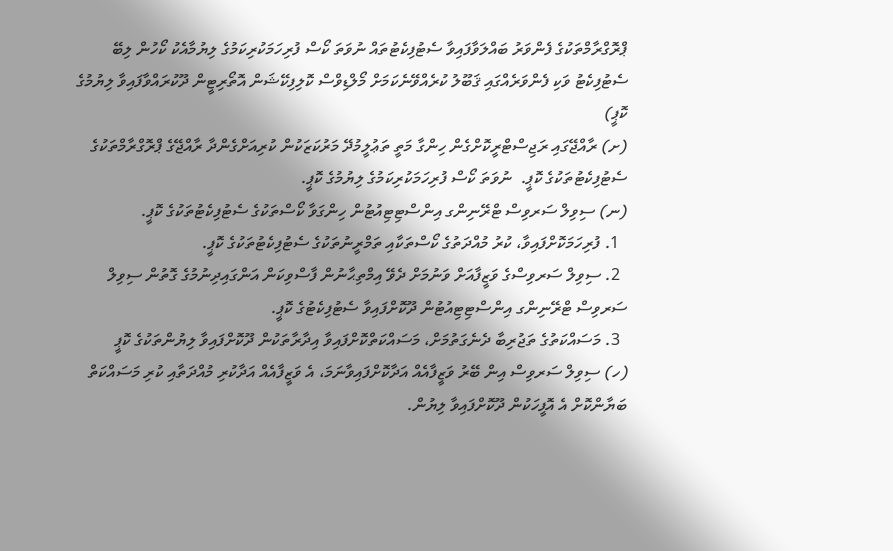ޕްރޮގްރާމްތަކުގެ ފެންވަރު ބައްލަވާފައިވާ ސެޓުފިކެޓުތައް ނުވަތަ ކޯސް ފުރިހަމަކުރިކަމުގެ ލިޔުމާއެކު ކޯހުން ލިބޭ ސެޓުފިކެޓު ވަކި ފެންވަރެއްގައި ޤަބޫލު ކުރެއްވޭނެކަމަށް މޯލްޑިވްސް ކޮލިފިކޭޝަން އޮތޯރިޓީން ދޫކުރައްވާފައިވާ ލިޔުމުގެ ކޮޕީ)
(ށ) ރާއްޖޭގައި ރަޖިސްޓްރީކޮށްގެން ހިންގާ މަތީ ތަޢުލީމުދޭ މަރުކަޒަކުން ކުރިއަށްގެންދާ ރާއްޖޭގެ ޕްރޮގްރާމްތަކުގެ ސެޓުފިކެޓުތަކުގެ ކޮޕީ.  ނުވަތަ ކޯސް ފުރިހަމަކުރިކަމުގެ ލިޔުމުގެ ކޮޕީ.
(ނ) ސިވިލް ސަރވިސް ޓްރޭނިންގ އިންސްޓިޓިއުޓުން ހިންގަވާ ކޯސްތަކުގެ ސެޓުފިކެޓުތަކުގެ ކޮޕީ.
  1. ފުރިހަމަކޮށްފައިވާ، ކުރު މުއްދަތުގެ ކޯސްތަކާއި ތަމްރީނުތަކުގެ ސެޓުފިކެޓުތަކުގެ ކޮޕީ.
  2. ސިވިލް ސަރވިސްގެ ވަޒީފާއަށް ވަނުމަށް ދެވޭ އިމްތިޙާނުން ފާސްވިކަން އަންގައިދިނުމުގެ ގޮތުން ސިވިލް ސަރވިސް ޓްރޭނިންގ އިންސްޓިޓިއުޓުން ދޫކޮށްފައިވާ ސެޓުފިކެޓުގެ ކޮޕީ.
  3. މަސައްކަތުގެ ތަޖުރިބާ ދެނެގަތުމަށް، މަސައްކަތްކޮށްފައިވާ އިދާރާތަކުން ދޫކޮށްފައިވާ ލިޔުންތަކުގެ ކޮޕީ
(ހ) ސިވިލް ސަރވިސް އިން ބޭރު ވަޒީފާއެއް އަދާކޮށްފައިވާނަމަ، އެ ވަޒީފާއެއް އަދާކުރި މުއްދަތާއި ކުރި މަސައްކަތް ބަޔާންކޮށް އެ އޮފީހަކުން ދޫކޮށްފައިވާ ލިޔުން.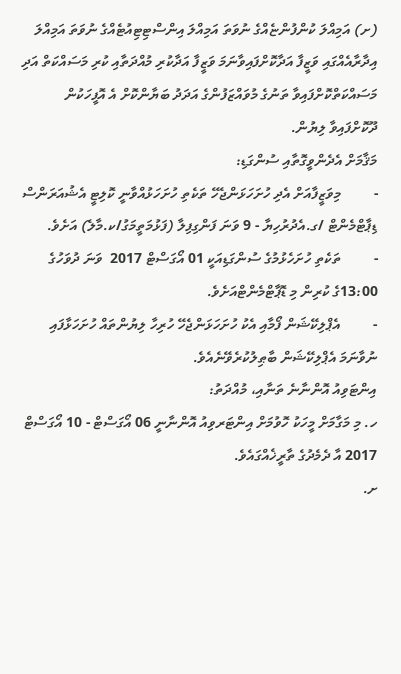(ށ) އަމިއްލަ ކުންފުންޏެއްގެ ނުވަތަ އަމިއްލަ އިންސްޓިޓިއުޓެއްގެ ނުވަތަ އަމިއްލަ އިދާރާއެއްގައި ވަޒީފާ އަދާކޮށްފައިވާނަމަ ވަޒީފާ އަދާކުރި މުއްދަތާއި ކުރި މަސައްކަތް އަދި މަސައްކަތްކޮށްފައިވާ ތަނުގެ މުވައްޒަފުންގެ އަދަދު ބަޔާންކޮށް އެ އޮފީހަކުން ދޫކޮށްފައިވާ ލިޔުން.
މަޤާމަށް އެދެންވީގޮތާއި ސުންގަޑި:
-         މިވަޒީފާއަށް އެދި ހުށަހަޅަންޖެހޭ ތަކެތި ހުށަހަޅުއްވާނީ ކޮލިޓީ އެޝުއަރަންސް ޑިޕާޓްމެންޓް /ގ.އެދުރުހިޔާ - 9 ވަނަ ފަންގިފިލާ (ފަޅުމަތީމަގު/ކ.މާލެ) އަށެވެ.
-         ތަކެތި ހުށަހެޅުމުގެ ސުންގަޑިއަކީ 01 އޯގަސްޓް 2017  ވަނަ ދުވަހުގެ 13:00ގެ ކުރިން މި ޑޮޕާޓްމެންޓްއަށެވެ.
-         އެޕްލިކޭޝަން ފޯމާއި އެކު ހުށަހަޅަންޖެހޭ ހުރިހާ ލިޔުންތައް ހުށަހަޅާފައި ނުވާނަމަ އެޕްލިކޭޝަން ބާޠިލުކުރެވޭނެއެވެ.
އިންޓަވިއު އޮންނާނެ ތަނާއި، މުއްދަތު:
ހ. މި މަގާމަށް މީހަކު ހޮވުމަށް އިންޓަރވިއު އޮންނާނީ 06 އޯގަސްޓް - 10 އޯގަސްޓް 2017 އާ ދެމެދުގެ ތާރީޚެއްގައެވެ.
ށ.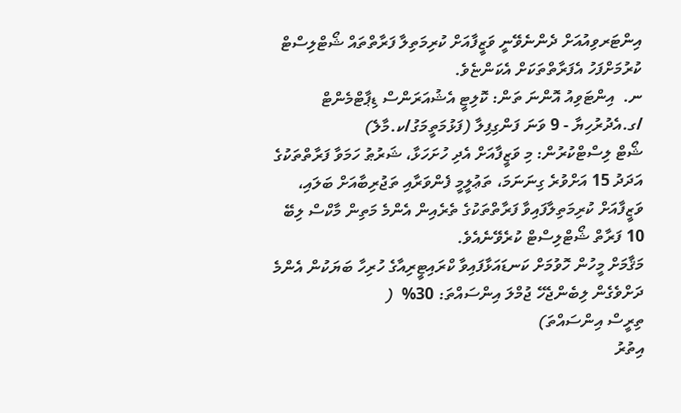އިންޓަރވިއުއަށް ދެންނެވޭނީ ވަޒީފާއަށް ކުރިމަތިލާ ފަރާތްތައް ޝޯޓްލިސްޓް ކުރުމަށްފަހު އެފަރާތްތަކަށް އެކަންޏެވެ.
ނ.  އިންޓަވިއު އޮންނަ ތަން: ކޮލިޓީ އެޝުއަރަންސް ޑިޕާޓްމެންޓް /ގ.އެދުރުހިޔާ - 9 ވަނަ ފަންގިފިލާ (ފަޅުމަތީމަގު/ކ.މާލެ)
ޝޯޓް ލިސްޓްކުރުން: މި ވަޒީފާއަށް އެދި ހުށަހަޅާ، ޝަރުޠު ހަމަވާ ފަރާތްތަކުގެ އަދަދު 15 އަށްވުރެ ގިނަނަމަ، ތަޢުލީމީ ފެންވަރާއި ތަޖުރިބާއަށް ބަލައި، ވަޒީފާއަށް ކުރިމަތިލާފައިވާ ފަރާތްތަކުގެ ތެރެއިން އެންމެ މަތިން މާކްސް ލިބޭ 10 ފަރާތް ޝޯޓްލިސްޓް ކުރެވޭނެއެވެ.
މަޤާމަށް މީހުން ހޮވުމަށް ކަނޑައަޅާފައިވާ ކްރައިޓީރިއާގެ ހުރިހާ ބަޔަކުން އެންމެ ދަށްވެގެން ލިބެންޖެހޭ ޖުމްލަ އިންސައްތަ: 30%  (
ތިރީސް އިންސައްތަ)
އިތުރު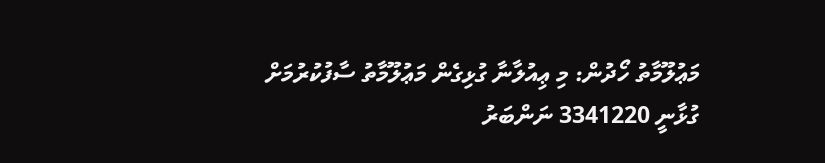މަޢުލޫމާތު ހޯދުން: މި ޢިއުލާނާ ގުޅިގެން މަޢުލޫމާތު ސާފުކުރުމަށް ގުޅާނީ 3341220 ނަންބަރު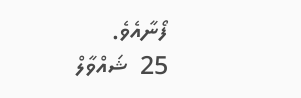ފޯނާއެވެ.
25  ޝައްވާލް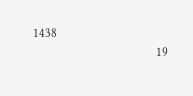1438
                                         19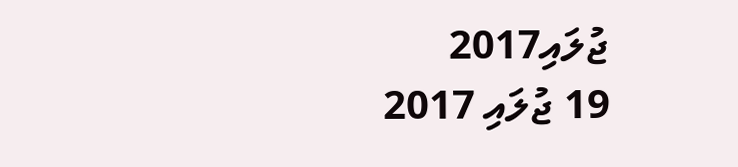ޖުލައި2017
19 ޖުލައި 2017